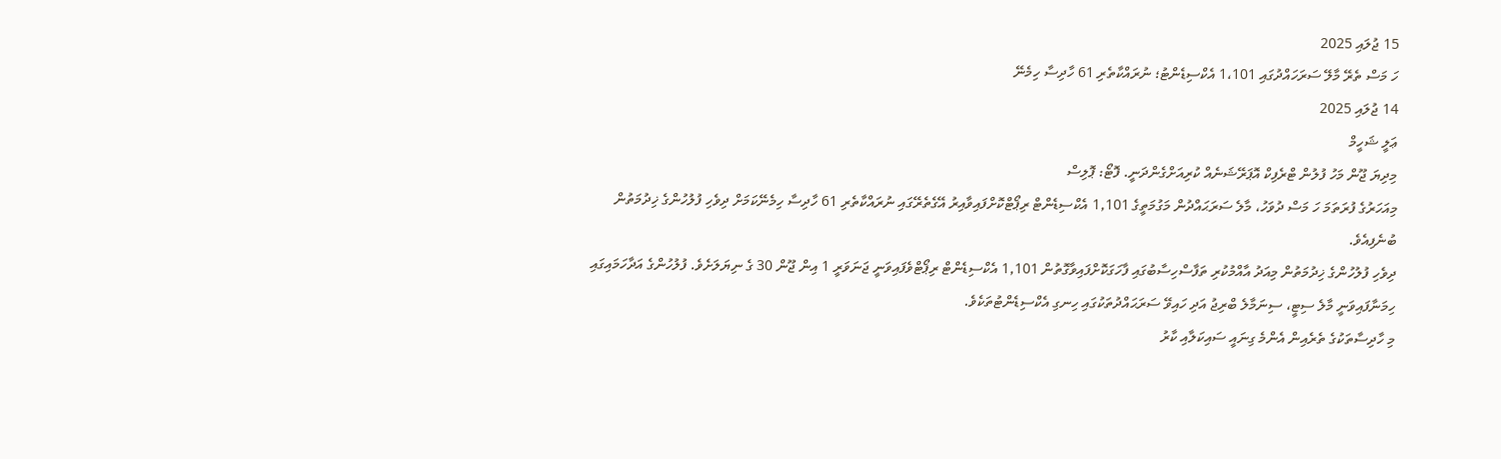15 ޖުލައި 2025
ހަ މަސް ތެރޭ މާލޭ ސަރަހައްދުގައި 1،101 އެކްސިޑެންޓު؛ ނުރައްކާތެރި 61 ހާދިސާ ހިމެނޭ
14 ޖުލައި 2025
ޢަލީ ޝަހީމް
މިދިޔަ ޖޫން މަހު ފުލުން ޓްރެފިކް އޮޕަރޭޝަނެއް ކުރިއަށްގެންދަނީ. ފޮޓޯ: ޕޮލިސް
މިއަހަރުގެ ފުރަތަމަ ހަ މަސް ދުވަހު، މާލެ ސަރަޙައްދުން މަގުމަތީގެ 1,101 އެކްސިޑެންޓް ރިޕޯޓްކޮށްފައިވާއިރު އޭގެތެރޭގައި ނުރައްކާތެރި 61 ހާދިސާ ހިމެނޭކަމަށް ދިވެހި ފުލުހުންގެ ޚިދުމަތުން ބުނެފިއެވެ.
ދިވެހި ފުލުހުންގެ ޚިދުމަތުން މިއަދު އާއްމުކުރި ތަފާސްހިސާބުގައި ފާހަގަކޮށްފައިވާގޮތުން 1,101 އެކްސިޑެންޓް ރިޕޯޓްވެފައިވަނީ ޖަނަވަރީ 1 އިން ޖޫން 30 ގެ ނިޔަލަށެވެ. ފުލުހުންގެ އަދާހަމައިގައި ހިމަނާފައިވަނީ މާލެ ސިޓީ، ސިނަމާލެ ބްރިޖު އަދި ހައިވޭ ސަރަޙައްދުތަކުގައި ހިނގި އެކްސިޑެންޓުތަކެވެ.
މި ހާދިސާތަކުގެ ތެރެއިން އެންމެ ގިނައީ ސައިކަލާއި ކާރު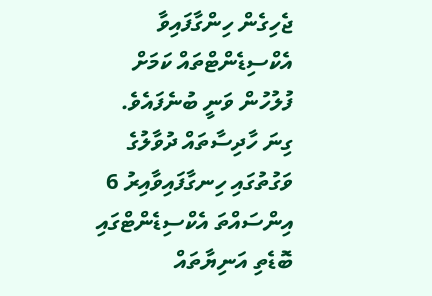ޖެހިގެން ހިންގާފައިވާ އެކްސިޑެންޓްތައް ކަމަށް ފުލުހުން ވަނީ ބުނެފައެވެ. ގިނަ ހާދިސާތައް ދުވާލުގެ ވަގުތުގައި ހިނގާފައިވާއިރު 6 އިންސައްތަ އެކްސިޑެންޓްގައި ބޮޑެތި އަނިޔާތައް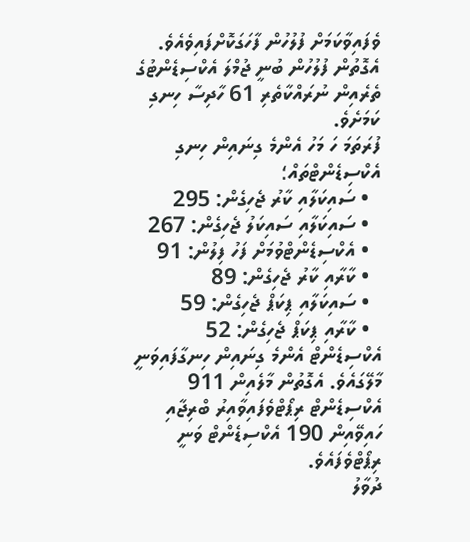ވެފައިވާކަމަށް ފުލުހުން ފާހަގަކޮށްފައިވެއެވެ. އެގޮތުން ފުލުހުން ބުނީ ޖުމްލަ އެކްސިޑެންޓުގެ ތެރެއިން ނުރައްކާތެރި 61 ހާދިސާ ހިނގި ކަމަށެވެ.
ފުރަތަމަ ހަ މަހު އެންމެ ގިނައިން ހިނގި އެކްސިޑެންޓްތައް؛
  • ސައިކަލާއި ކާރު ޖެހިގެން: 295
  • ސައިކަލާއި ސައިކަލު ޖެހިގެން: 267
  • އެކްސިޑެންޓްވުމަށް ފަހު ފިލުން: 91
  • ކާރާއި ކާރު ޖެހިގެން: 89
  • ސައިކަލާއި ޕިކަޕް ޖެހިގެން: 59
  • ކާރާއި ޕިކަޕް ޖެހިގެން: 52
އެކްސިޑެންޓް އެންމެ ގިނައިން ހިނގާފައިވަނީ މާލޭގައެވެ. އެގޮތުން މާލެއިން 911 އެކްސިޑެންޓް ރިޕޯޓްވެފައިވާއިރު ބްރިޖާއި ހައިވޭއިން 190 އެކްސިޑެންޓް ވަނީ ރިޕޯޓްވެފައެވެ.
ދުވާލު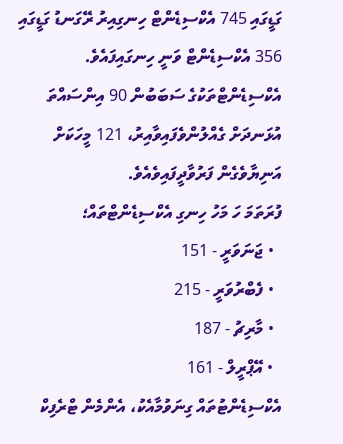ގަޑީގައި 745 އެކްސިޑެންޓް ހިނގިއިރު ރޭގަނޑު ގަޑީގައި 356 އެކްސިޑެންޓް ވަނީ ހިނގައިފައެވެ.
އެކްސިޑެންޓްތަކުގެ ސަބަބުން 90 އިންސައްތަ އުޅަނދަށް ގެއްލުންވެފައިވާއިރު، 121 މީހަކަށް އަނިޔާވެގެން ފަރުވާދީފައިވެއެވެ.
ފުރަތަމަ ހަ މަހު ހިނގި އެކްސިޑެންޓްތައް؛
  • ޖަނަވަރީ - 151
  • ފެބްރުވަރީ - 215
  • މާރިޗު - 187
  • އޭޕްރީލް - 161
އެކްސިޑެންޓުތައް ގިނަވުމާއެކު، އެންމެން ޓްރެފިކް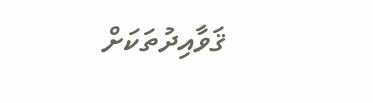ޤަވާއިދުތަކަށް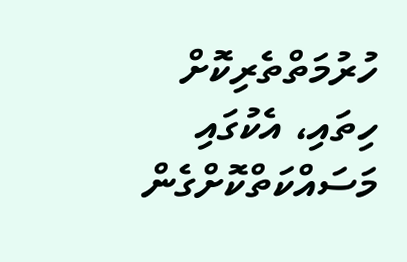ހުރުމަތްތެރިކޮށް ހިތައި، އެކުގައި މަސައްކަތްކޮށްގެން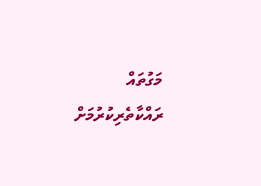މަގުތައް ރައްކާތެރިކުރުމަށް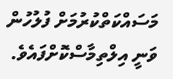މަސައްކަތްކުރުމަށް ފުލުހުން ވަނީ އިލްތިމާސްކޮށްފައެވެ.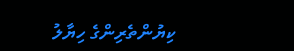ކިޔުންތެރިންގެ ހިޔާލު